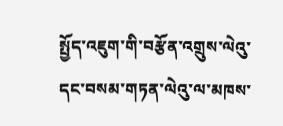སྤྱོད་འཇུག་གི་བརྩོན་འགྲུས་ལེའུ་དང་བསམ་གཏན་ལེའུ་ལ་མཁས་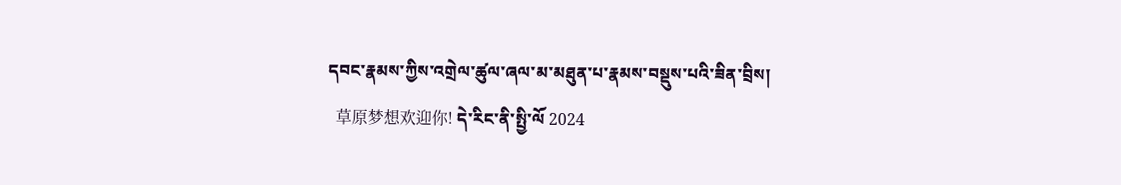དབང་རྣམས་ཀྱིས་འགྲེལ་ཚུལ་ཞལ་མ་མཐུན་པ་རྣམས་བསྡུས་པའི་ཟིན་བྲིས།
  草原梦想欢迎你! དེ་རིང་ནི་སྤྱི་ལོ 2024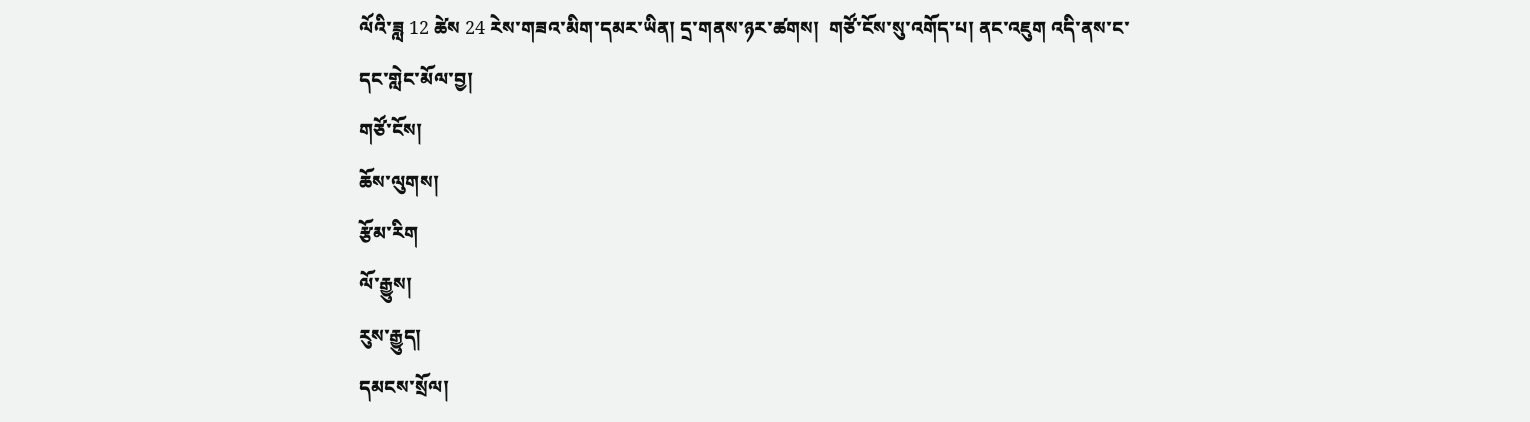ལོའི་ཟླ 12 ཚེས 24 རེས་གཟའ་མིག་དམར་ཡིན། དྲ་གནས་ཉར་ཚགས།  གཙོ་ངོས་སུ་འགོད་པ། ནང་འཇུག འདི་ནས་ང་དང་གླེང་མོལ་བྱ།
གཙོ་ངོས།
ཆོས་ལུགས།
རྩོམ་རིག
ལོ་རྒྱུས།
རུས་རྒྱུད།
དམངས་སྲོལ།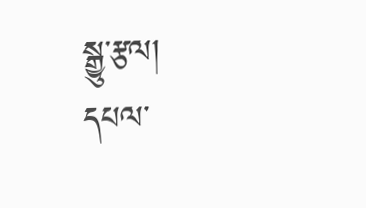སྒྱུ་རྩལ།
དཔལ་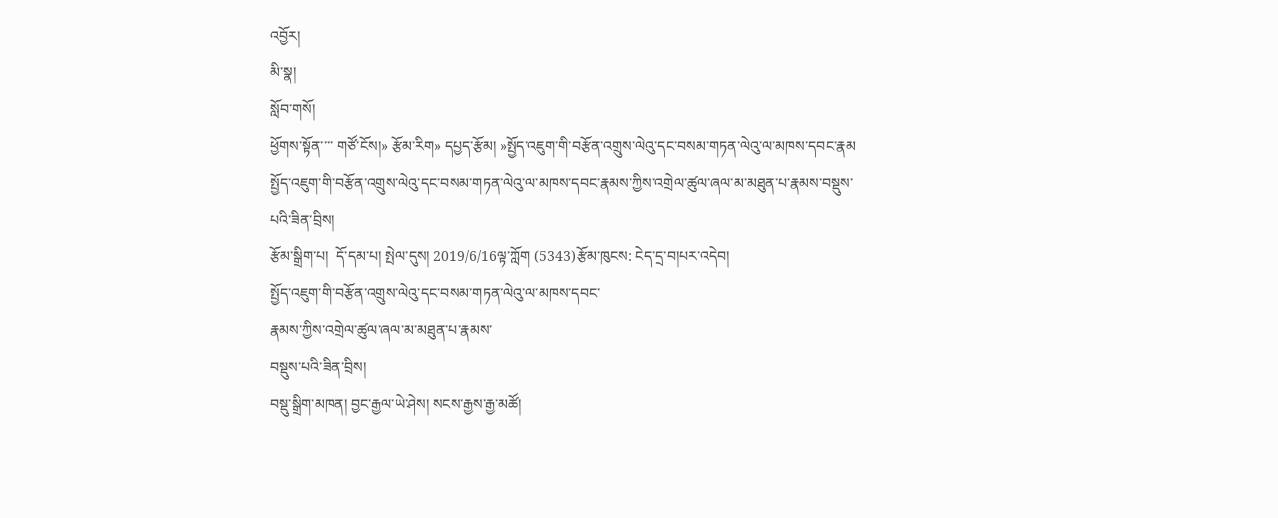འབྱོར།
མི་སྣ།
སློབ་གསོ།
ཕྱོགས་སྟོན་་་་ གཙོ་ངོས།» རྩོམ་རིག» དཔྱད་རྩོམ། »སྤྱོད་འཇུག་གི་བརྩོན་འགྲུས་ལེའུ་དང་བསམ་གཏན་ལེའུ་ལ་མཁས་དབང་རྣམ
སྤྱོད་འཇུག་གི་བརྩོན་འགྲུས་ལེའུ་དང་བསམ་གཏན་ལེའུ་ལ་མཁས་དབང་རྣམས་ཀྱིས་འགྲེལ་ཚུལ་ཞལ་མ་མཐུན་པ་རྣམས་བསྡུས་པའི་ཟིན་བྲིས།
རྩོམ་སྒྲིག་པ།  དོ་དམ་པ། སྤེལ་དུས། 2019/6/16ལྟ་ཀློག (5343)རྩོམ་ཁུངས: ངེད་དྲ་བ།པར་འདེབ།
སྤྱོད་འཇུག་གི་བརྩོན་འགྲུས་ལེའུ་དང་བསམ་གཏན་ལེའུ་ལ་མཁས་དབང་
རྣམས་ཀྱིས་འགྲེལ་ཚུལ་ཞལ་མ་མཐུན་པ་རྣམས་
བསྡུས་པའི་ཟིན་བྲིས།
བསྡུ་སྒྲིག་མཁན། བྱང་རྒྱལ་ཡེ་ཤེས། སངས་རྒྱས་རྒྱ་མཚོ།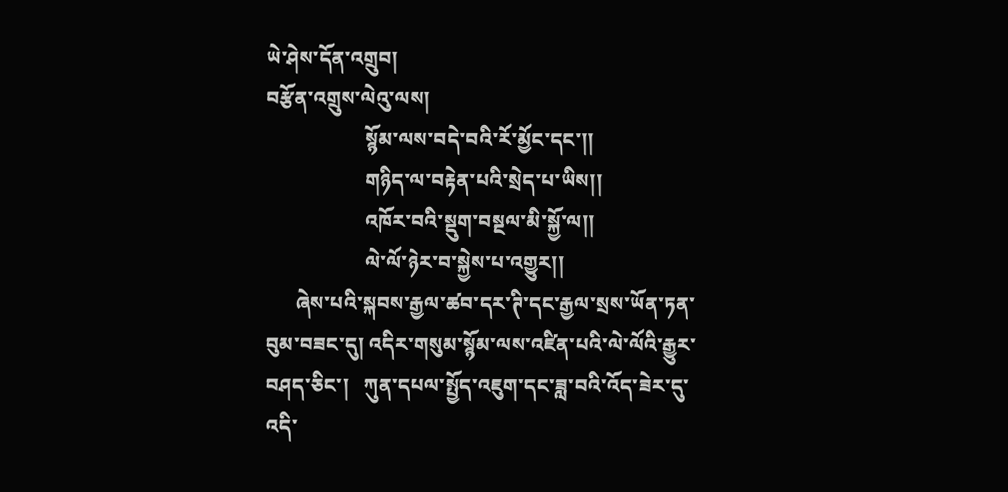ཡེ་ཤེས་དོན་འགྲུབ།
བརྩོན་འགྲུས་ལེའུ་ལས།
                    སྙོམ་ལས་བདེ་བའི་རོ་མྱོང་དང་།།
                    གཉིད་ལ་བརྟེན་པའི་སྲེད་པ་ཡིས།།
                    འཁོར་བའི་སྡུག་བསྔལ་མི་སྐྱོ་ལ།།
                    ལེ་ལོ་ཉེར་བ་སྐྱེས་པ་འགྱུར།།
      ཞེས་པའི་སྐབས་རྒྱལ་ཚབ་དར་ཊི་དང་རྒྱལ་སྲས་ཡོན་ཏན་བུམ་བཟང་དུ། འདིར་གསུམ་སྙོམ་ལས་འཛིན་པའི་ལེ་ལོའི་རྒྱུར་བཤད་ཅིང་།   ཀུན་དཔལ་སྤྱོད་འཇུག་དང་ཟླ་བའི་འོད་ཟེར་དུ་འདི་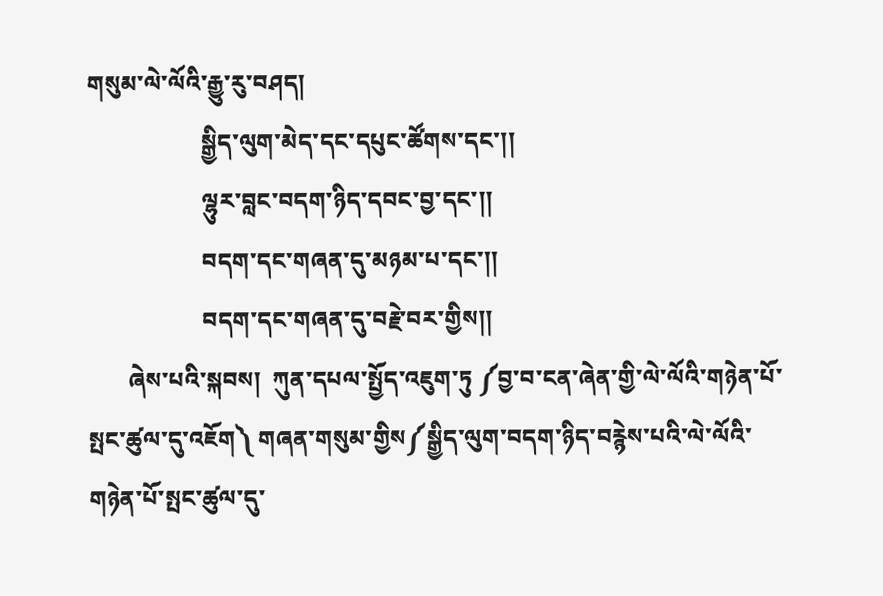གསུམ་ལེ་ལོའི་རྒྱུ་རུ་བཤད།
                    སྒྱིད་ལུག་མེད་དང་དཔུང་ཚོགས་དང་།།
                    ལྷུར་བླང་བདག་ཉིད་དབང་བྱ་དང་།།
                    བདག་དང་གཞན་དུ་མཉམ་པ་དང་།།
                    བདག་དང་གཞན་དུ་བརྗེ་བར་གྱིས།།
       ཞེས་པའི་སྐབས།  ཀུན་དཔལ་སྤྱོད་འཇུག་ཏུ ༼བྱ་བ་ངན་ཞེན་གྱི་ལེ་ལོའི་གཉེན་པོ་སྤང་ཚུལ་དུ་འཇོག༽ གཞན་གསུམ་གྱིས༼སྒྱིད་ལུག་བདག་ཉིད་བརྙེས་པའི་ལེ་ལོའི་གཉེན་པོ་སྤང་ཚུལ་དུ་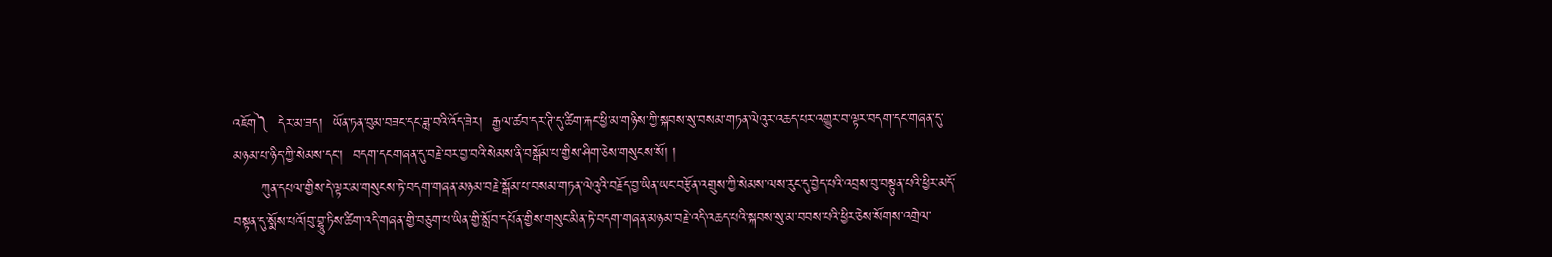འཇོག༽  དེར་མ་ཟད།  ཡོན་ཏན་བུམ་བཟང་དང་ཟླ་བའི་འོད་ཟེར།  རྒྱལ་ཚབ་དར་ཊི་དུ་ཚིག་རྐང་ཕྱི་མ་གཉིས་ཀྱི་སྐབས་སུ་བསམ་གཏན་ལེའུར་འཆད་པར་འགྱུར་བ་ལྟར་བདག་དང་གཞན་དུ་མཉམ་པ་ཉིད་ཀྱི་སེམས་དང་།  བདག་དངགཞན་དུ་བརྗེ་བར་བྱ་བའི་སེམས་ནི་བསྒོམ་པ་གྱིས་ཤིག་ཅེས་གསུངས་སོ། །
      ཀུན་དཔལ་གྱིས་དེ་ལྟར་མ་གསུངས་ཏེ་བདག་གཞན་མཉམ་བརྗེ་སྒོམ་པ་བསམ་གཏན་ལེའུའི་བརྗོད་བྱ་ཡིན་ཡང་བརྩོན་འགྲུས་ཀྱི་སེམས་ལས་རུང་དུ་བྱེད་པའི་འབྲས་བུ་བསྟུན་པའི་ཕྱིར་མདོ་བསྟན་དུ་སྨོས་པའོ།བུ་བྷཱུ་ཏིས་ཚིག་འདི་གཞན་གྱི་བཅུག་པ་ཡིན་གྱི་སློབ་དཔོན་གྱིས་གསུང་མིན་ཏེ་བདག་གཞན་མཉམ་བརྗེ་འདི་འཆད་པའི་སྐབས་སུ་མ་བབས་པའི་ཕྱིར་ཅེས་སོགས་འགྲེལ་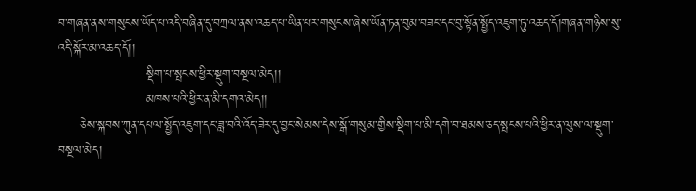བ་གཞན་ནས་གསུངས་ཡོད་པ་འདི་བཞིན་དུ་བཀྲལ་ནས་འཆད་པ་ཡིན་པར་གསུངས་ཞེས་ཡོན་ཏན་བུམ་བཟང་དང་བུ་སྟོན་སྤྱོད་འཇུག་ཏུ་འཆད་དོ།གཞན་གཉིས་སུ་འདི་སྐོར་མ་འཆད་དོ།།
                    སྡིག་པ་སྤངས་ཕྱིར་སྡུག་བསྔལ་མེད།།
                    མཁས་པའི་ཕྱིར་ན་མི་དགའ་མེད།།
     ཅེས་སྐབས་ཀུན་དཔལ་སྤྱོད་འཇུག་དང་ཟླ་བའི་འོད་ཟེར་དུ་བྱང་སེམས་དེས་སྒོ་གསུམ་གྱིས་སྡིག་པ་མི་དགེ་བ་ཐམས་ཅད་སྤངས་པའི་ཕྱིར་ན་ལུས་ལ་སྡུག་བསྔལ་མེད།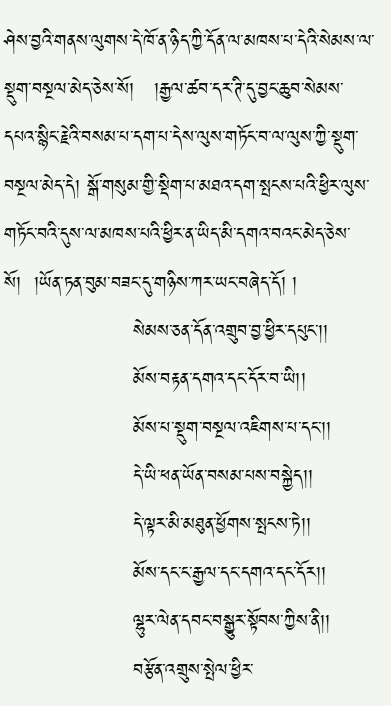ཤེས་བྱའི་གནས་ལུགས་དེ་ཁོ་ན་ཉིད་ཀྱི་དོན་ལ་མཁས་པ་དེའི་སེམས་ལ་སྡུག་བསྔལ་མེད་ཅེས་སོ།   །རྒྱལ་ཚབ་དར་ཊི་དུ་བྱང་ཆུབ་སེམས་དཔའ་སྙིང་རྗེའི་བསམ་པ་དག་པ་དེས་ལུས་གཏོང་བ་ལ་ལུས་ཀྱི་སྡུག་བསྔལ་མེད་དེ། སྒོ་གསུམ་གྱི་སྡིག་པ་མཐའ་དག་སྤངས་པའི་ཕྱིར་ལུས་གཏོང་བའི་དུས་ལ་མཁས་པའི་ཕྱིར་ན་ཡིད་མི་དགའ་བའང་མེད་ཅེས་སོ།  །ཡོན་ཏན་བུམ་བཟང་དུ་གཉིས་ཀར་ཡང་བཞེད་དོ། །
                    སེམས་ཅན་དོན་འགྲུབ་བྱ་ཕྱིར་དཔུང་།།
                    མོས་བརྟན་དགའ་དང་དོར་བ་ཡི།།
                    མོས་པ་སྡུག་བསྔལ་འཇིགས་པ་དང་།།
                    དེ་ཡི་ཕན་ཡོན་བསམ་པས་བསྐྱེད།།
                    དེ་ལྟར་མི་མཐུན་ཕྱོགས་སྤངས་ཏེ།།
                    མོས་དང་ང་རྒྱལ་དང་དགའ་དང་དོར།།
                    ལྷུར་ལེན་དབང་བསྒྱུར་སྟོབས་ཀྱིས་ནི།།
                    བརྩོན་འགྲུས་སྤེལ་ཕྱིར་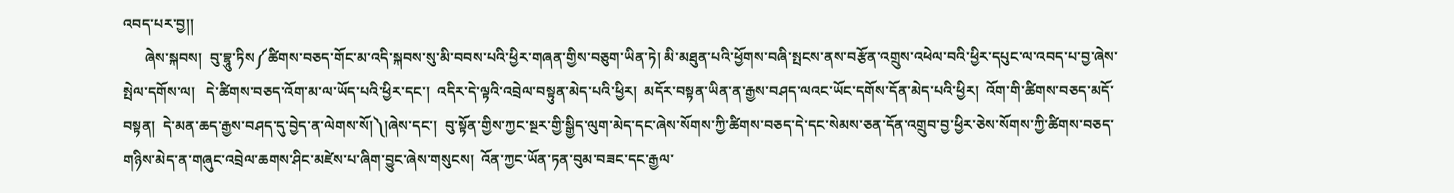འབད་པར་བྱ།།
      ཞེས་སྐབས།  བུ་བྷཱུ་ཏིས༼ཚིགས་བཅད་གོང་མ་འདི་སྐབས་སུ་མི་བབས་པའི་ཕྱིར་གཞན་གྱིས་བཅུག་ཡིན་ཏེ། མི་མཐུན་པའི་ཕྱོགས་བཞི་སྤངས་ནས་བརྩོན་འགྲུས་འཕེལ་བའི་ཕྱིར་དཔུང་ལ་འབད་པ་བྱ་ཞེས་སྤེལ་དགོས་ལ།   དེ་ཚིགས་བཅད་འོག་མ་ལ་ཡོད་པའི་ཕྱིར་དང་།  འདིར་དེ་ལྟའི་འབྲེལ་བསྟུན་མེད་པའི་ཕྱིར།  མདོར་བསྟན་ཡིན་ན་རྒྱས་བཤད་ལའང་ཡོང་དགོས་དོན་མེད་པའི་ཕྱིར།  འོག་གི་ཚིགས་བཅད་མདོ་བསྟན།  དེ་མན་ཆད་རྒྱས་བཤད་དུ་བྱེད་ན་ལེགས་སོ།༽།ཞེས་དང་།  བུ་སྟོན་གྱིས་ཀྱང་སྔར་གྱི་སྒྱིད་ལུག་མེད་དང་ཞེས་སོགས་ཀྱི་ཚིགས་བཅད་དེ་དང་སེམས་ཅན་དོན་འགྲུབ་བྱ་ཕྱིར་ཅེས་སོགས་ཀྱི་ཚིགས་བཅད་གཉིས་མེད་ན་གཞུང་འབྲེལ་ཆགས་ཤིང་མཛེས་པ་ཞིག་བྱུང་ཞེས་གསུངས།  འོན་ཀྱང་ཡོན་ཏན་བུམ་བཟང་དང་རྒྱལ་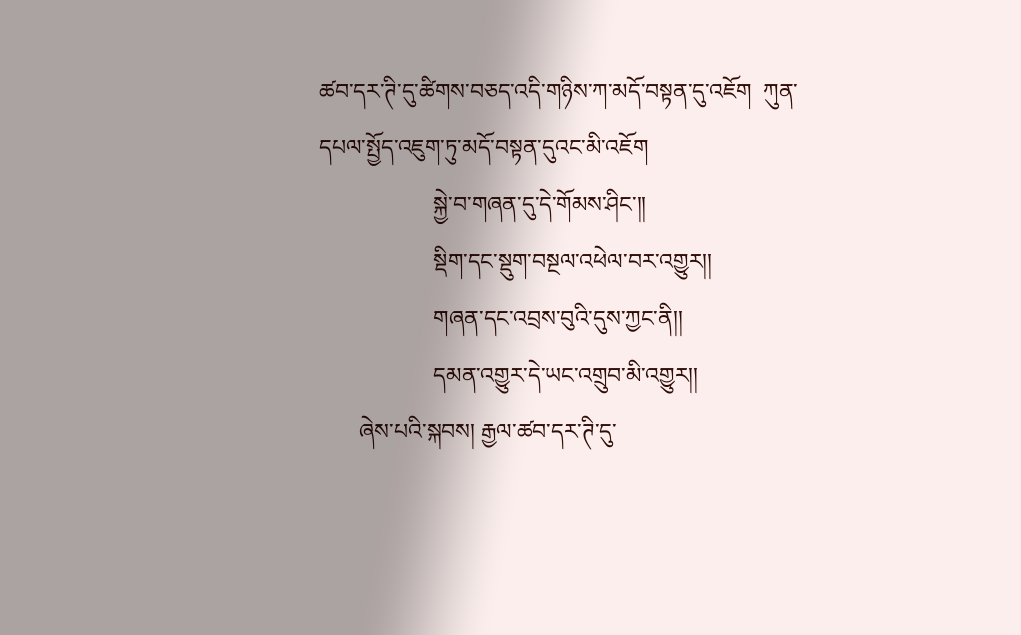ཚབ་དར་ཊི་དུ་ཚིགས་བཅད་འདི་གཉིས་ཀ་མདོ་བསྟན་དུ་འཇོག  ཀུན་དཔལ་སྤྱོད་འཇུག་ཏུ་མདོ་བསྟན་དུའང་མི་འཇོག
                    སྐྱེ་བ་གཞན་དུ་དེ་གོམས་ཤིང་།།
                    སྡིག་དང་སྡུག་བསྔལ་འཕེལ་བར་འགྱུར།།
                    གཞན་དང་འབྲས་བུའི་དུས་ཀྱང་ནི།།
                    དམན་འགྱུར་དེ་ཡང་འགྲུབ་མི་འགྱུར།།
       ཞེས་པའི་སྐབས། རྒྱལ་ཚབ་དར་ཊི་དུ་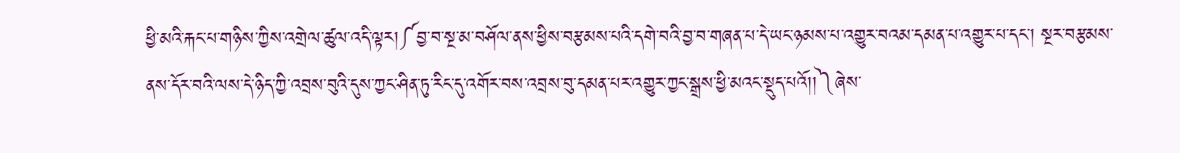ཕྱི་མའི་རྐང་པ་གཉིས་ཀྱིས་འགྲེལ་ཚུལ་འདི་ལྟར།༼བྱ་བ་སྔ་མ་བཤོལ་ནས་ཕྱིས་བརྩམས་པའི་དགེ་བའི་བྱ་བ་གཞན་པ་དེ་ཡང་ཉམས་པ་འགྱུར་བའམ་དམན་པ་འགྱུར་པ་དང་། སྔར་བརྩམས་ནས་དོར་བའི་ལས་དེ་ཉིད་ཀྱི་འབྲས་བུའི་དུས་ཀྱང་ཤིན་ཏུ་རིང་དུ་འགོར་བས་འབྲས་བུ་དམན་པར་འགྱུར་ཀྱང་སྒྲས་ཕྱི་མའང་སྡུད་པའོ།།༽ཞེས་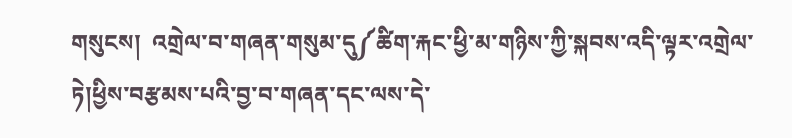གསུངས།  འགྲེལ་བ་གཞན་གསུམ་དུ༼ཚིག་རྐང་ཕྱི་མ་གཉིས་ཀྱི་སྐབས་འདི་ལྟར་འགྲེལ་ཏེ།ཕྱིས་བརྩམས་པའི་བྱ་བ་གཞན་དང་ལས་དེ་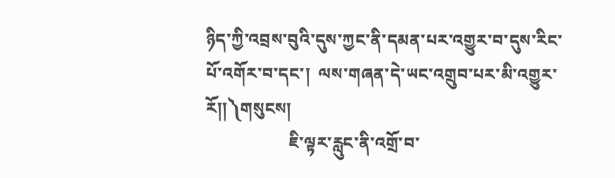ཉིད་ཀྱི་འབྲས་བུའི་དུས་ཀྱང་ནི་དམན་པར་འགྱུར་བ་དུས་རིང་པོ་འགོར་བ་དང་།  ལས་གཞན་དེ་ཡང་འགྲུབ་པར་མི་འགྱུར་རོ།།༽གསུངས།
                    ཇི་ལྟར་རླུང་ནི་འགྲོ་བ་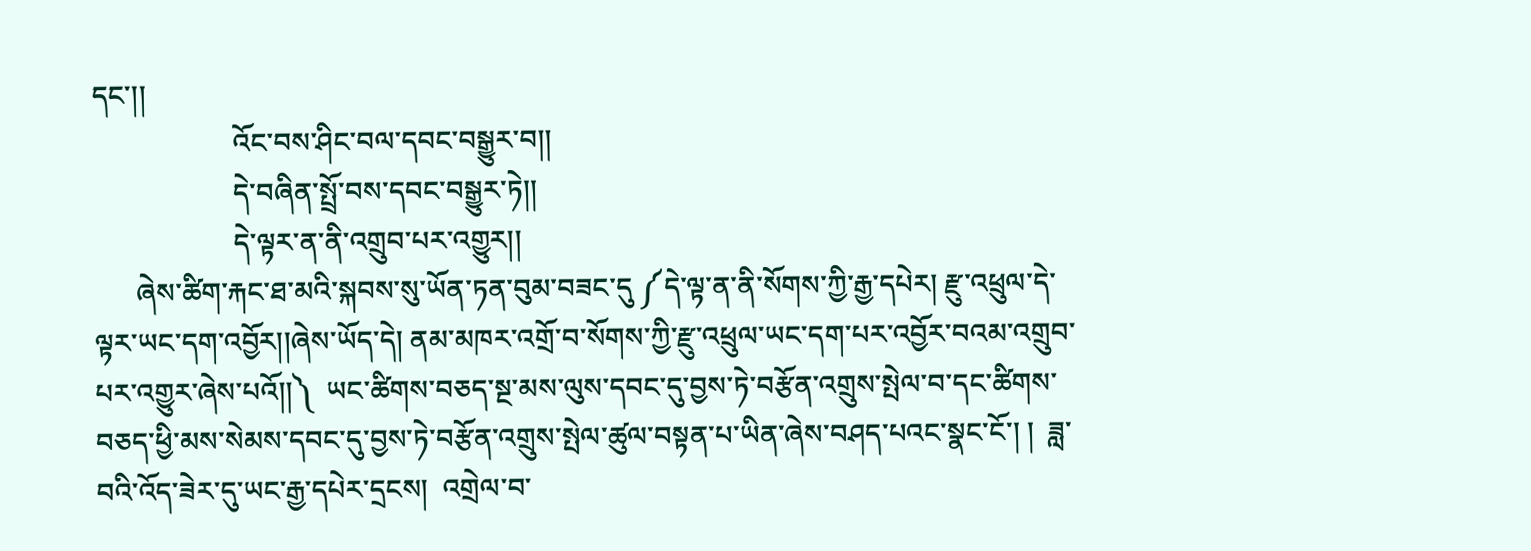དང་།།
                    འོང་བས་ཤིང་བལ་དབང་བསྒྱུར་བ།།
                    དེ་བཞིན་སྤྲོ་བས་དབང་བསྒྱུར་ཏེ།།
                    དེ་ལྟར་ན་ནི་འགྲུབ་པར་འགྱུར།།
      ཞེས་ཚིག་རྐང་ཐ་མའི་སྐབས་སུ་ཡོན་ཏན་བུམ་བཟང་དུ ༼དེ་ལྟ་ན་ནི་སོགས་ཀྱི་རྒྱ་དཔེར། རྫུ་འཕྲུལ་དེ་ལྟར་ཡང་དག་འབྱོར།།ཞེས་ཡོད་དེ། ནམ་མཁར་འགྲོ་བ་སོགས་ཀྱི་རྫུ་འཕྲུལ་ཡང་དག་པར་འབྱོར་བའམ་འགྲུབ་པར་འགྱུར་ཞེས་པའོ།།༽  ཡང་ཚིགས་བཅད་སྔ་མས་ལུས་དབང་དུ་བྱས་ཏེ་བརྩོན་འགྲུས་སྤེལ་བ་དང་ཚིགས་བཅད་ཕྱི་མས་སེམས་དབང་དུ་བྱས་ཏེ་བརྩོན་འགྲུས་སྤེལ་ཚུལ་བསྟན་པ་ཡིན་ཞེས་བཤད་པའང་སྣང་ངོ་། །  ཟླ་བའི་འོད་ཟེར་དུ་ཡང་རྒྱ་དཔེར་དྲངས།  འགྲེལ་བ་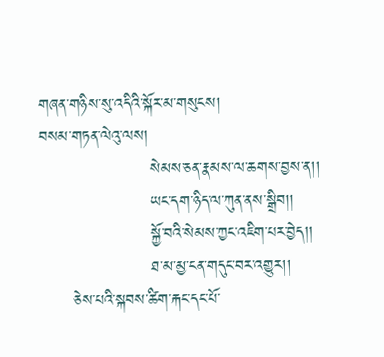གཞན་གཉིས་སུ་འདིའི་སྐོར་མ་གསུངས།
བསམ་གཏན་ལེའུ་ལས།
                    སེམས་ཅན་རྣམས་ལ་ཆགས་བྱས་ན།།
                    ཡང་དག་ཉིད་ལ་ཀུན་ནས་སྒྲིབ།།
                    སྐྱོ་བའི་སེམས་ཀྱང་འཇིག་པར་བྱེད།།
                    ཐ་མ་མྱ་ངན་གདུང་བར་འགྱུར།།
      ཅེས་པའི་སྐབས་ཚིག་རྐང་དང་པོ་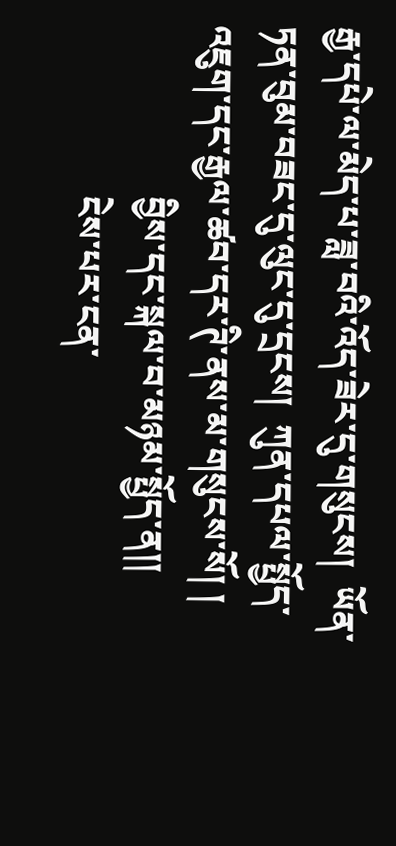རྒྱ་དཔེ་ལ་མེད་པ་ཟླ་བའི་འོད་ཟེར་དུ་གསུངས།  ཡོན་ཏན་བུམ་བཟང་དུ་ལུང་དུ་དྲངས།  ཀུན་དཔལ་སྤྱོད་འཇུག་དང་རྒྱལ་ཚབ་དར་ཊི་ནས་མ་གསུངས་སོ། །
                    བྱིས་དང་སྐལ་བ་མཉམ་སྤྱོད་ན།།
                    ངེས་པར་ངན་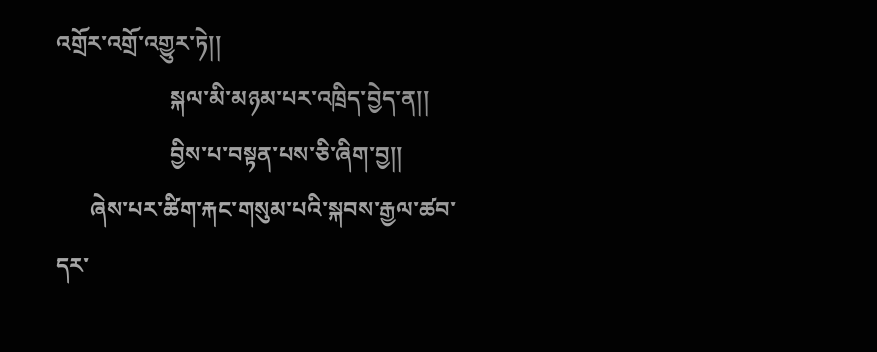འགྲོར་འགྲོ་འགྱུར་ཏེ།།
                    སྐལ་མི་མཉམ་པར་འཁྲིད་བྱེད་ན།།
                    བྱིས་པ་བསྟན་པས་ཅི་ཞིག་བྱ།།
      ཞེས་པར་ཚིག་རྐང་གསུམ་པའི་སྐབས་རྒྱལ་ཚབ་དར་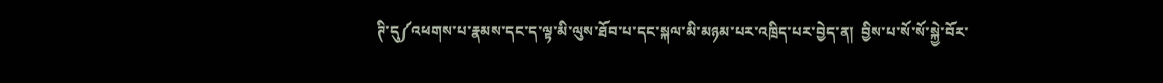ཊི་དུ༼འཕགས་པ་རྣམས་དང་ད་ལྟ་མི་ལུས་ཐོབ་པ་དང་སྐལ་མི་མཉམ་པར་འཁྲིད་པར་བྱེད་ན།  བྱིས་པ་སོ་སོ་སྐྱེ་བོར་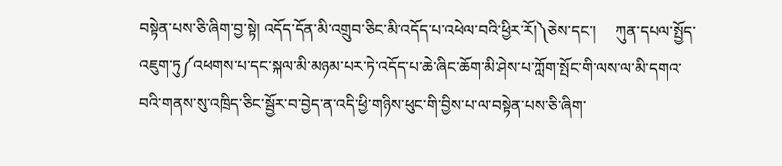བསྟེན་པས་ཅི་ཞིག་བྱ་སྟེ། འདོད་དོན་མི་འགྲུབ་ཅིང་མི་འདོད་པ་འཕེལ་བའི་ཕྱིར་རོ།༽ཅེས་དང་།     ཀུན་དཔལ་སྤྱོད་འཇུག་ཏུ༼འཕགས་པ་དང་སྐལ་མི་མཉམ་པར་ཏེ་འདོད་པ་ཆེ་ཞིང་ཆོག་མི་ཤེས་པ་ཀློག་སྤོང་གི་ལས་ལ་མི་དགའ་བའི་གནས་སུ་འཁྲིད་ཅིང་སྦྱོར་བ་བྱེད་ན་འདི་ཕྱི་གཉིས་ཕུང་གི་བྱིས་པ་ལ་བསྟེན་པས་ཅི་ཞིག་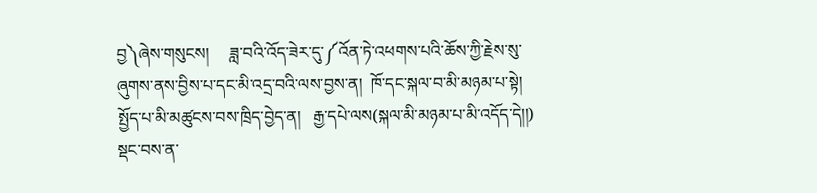བྱ༽ཞེས་གསུངས།     ཟླ་བའི་འོད་ཟེར་དུ་༼འོན་ཏེ་འཕགས་པའི་ཆོས་ཀྱི་རྗེས་སུ་ཞུགས་ནས་བྱིས་པ་དང་མི་འདྲ་བའི་ལས་བྱས་ན།  ཁོ་དང་སྐལ་བ་མི་མཉམ་པ་སྟེ།  སྤྱོད་པ་མི་མཚུངས་བས་ཁྲིད་བྱེད་ན།   རྒྱ་དཔེ་ལས(སྐལ་མི་མཉམ་པ་མི་འདོད་དེ།།)  སྡང་བས་ན་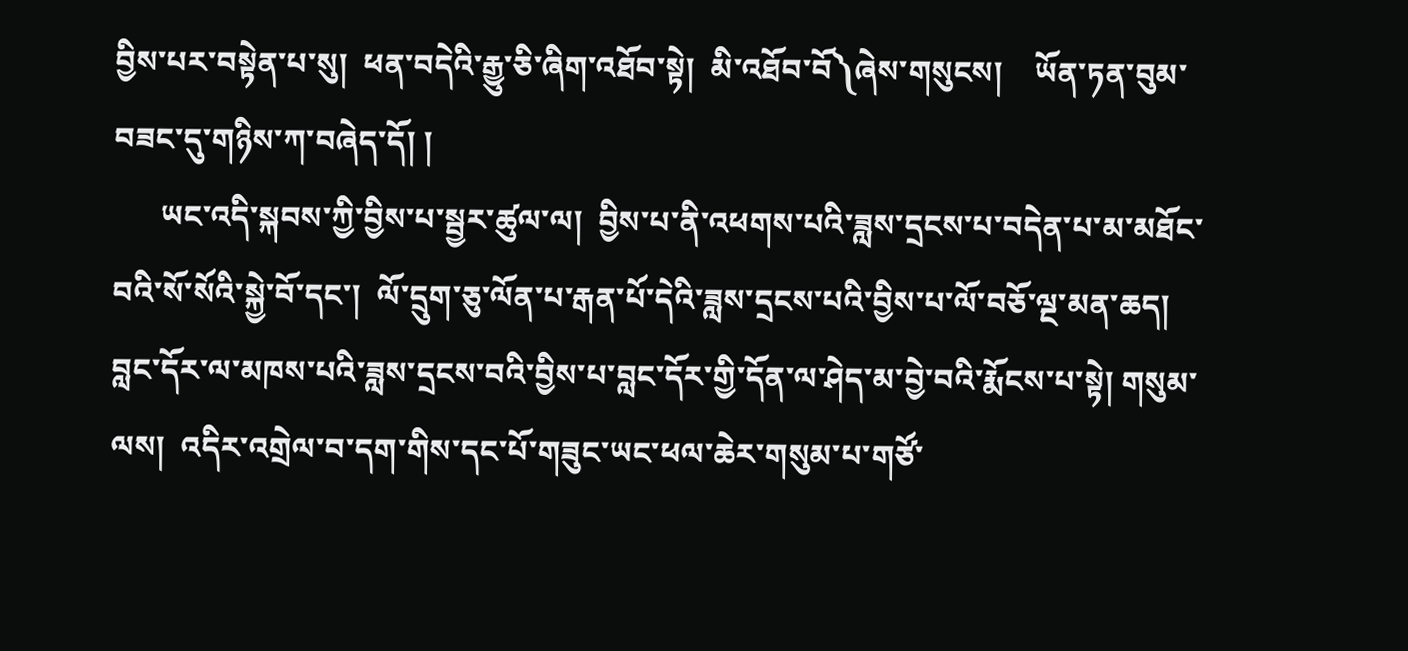བྱིས་པར་བསྟེན་པ་སུ།  ཕན་བདེའི་རྒྱུ་ཅི་ཞིག་འཐོབ་སྟེ།  མི་འཐོབ་བོ༽ཞེས་གསུངས།    ཡོན་ཏན་བུམ་བཟང་དུ་གཉིས་ཀ་བཞེད་དོ། །
      ཡང་འདི་སྐབས་ཀྱི་བྱིས་པ་སྦྱར་ཚུལ་ལ།  བྱིས་པ་ནི་འཕགས་པའི་ཟླས་དྲངས་པ་བདེན་པ་མ་མཐོང་བའི་སོ་སོའི་སྐྱེ་བོ་དང་།  ལོ་དྲུག་ཅུ་ལོན་པ་རྒན་པོ་དེའི་ཟླས་དྲངས་པའི་བྱིས་པ་ལོ་བཅོ་ལྔ་མན་ཆད།  བླང་དོར་ལ་མཁས་པའི་ཟླས་དྲངས་བའི་བྱིས་པ་བླང་དོར་གྱི་དོན་ལ་ཤེད་མ་བྱེ་བའི་རྨོངས་པ་སྟེ། གསུམ་ལས།  འདིར་འགྲེལ་བ་དག་གིས་དང་པོ་གཟུང་ཡང་ཕལ་ཆེར་གསུམ་པ་གཙོ་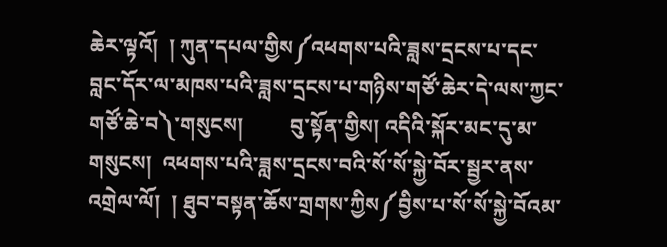ཆེར་ལྟའོ།  ། ཀུན་དཔལ་གྱིས༼འཕགས་པའི་ཟླས་དྲངས་པ་དང་བླང་དོར་ལ་མཁས་པའི་ཟླས་དྲངས་པ་གཉིས་གཙོ་ཆེར་དེ་ལས་ཀྱང་གཙོ་ཆེ་བ༽་གསུངས།         བུ་སྟོན་གྱིས། འདིའི་སྐོར་མང་དུ་མ་གསུངས།  འཕགས་པའི་ཟླས་དྲངས་བའི་སོ་སོ་སྐྱེ་བོར་སྦྱར་ནས་འགྲེལ་ལོ།  ། ཐུབ་བསྟན་ཆོས་གྲགས་ཀྱིས༼བྱིས་པ་སོ་སོ་སྐྱེ་བོའམ་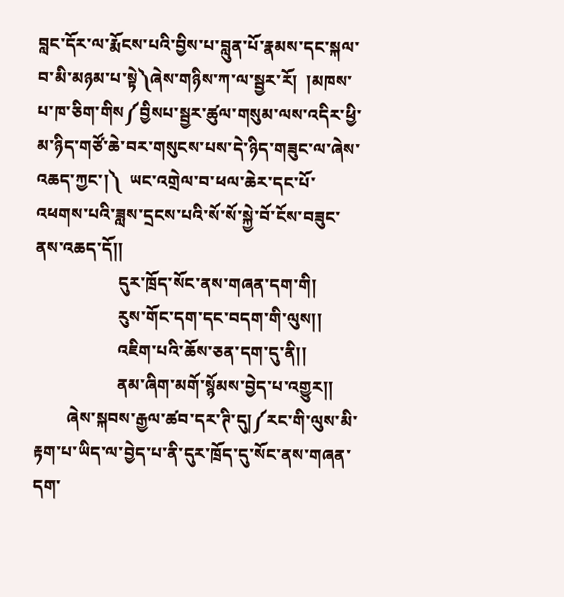བླང་དོར་ལ་རྨོངས་པའི་བྱིས་པ་བླུན་པོ་རྣམས་དང་སྐལ་བ་མི་མཉམ་པ་སྟེ༽ཞེས་གཉིས་ཀ་ལ་སྦྱར་རོ།  །མཁས་པ་ཁ་ཅིག་གིས༼བྱིསཔ་སྦྱར་ཚུལ་གསུམ་ལས་འདིར་ཕྱི་མ་ཉིད་གཙོ་ཆེ་བར་གསུངས་པས་དེ་ཉིད་གཟུང་ལ་ཞེས་འཆད་ཀྱང་།༽  ཡང་འགྲེལ་བ་ཕལ་ཆེར་དང་པོ་འཕགས་པའི་ཟླས་དྲངས་པའི་སོ་སོ་སྐྱེ་བོ་ངོས་བཟུང་ནས་འཆད་དོ།།
                    དུར་ཁྲོད་སོང་ནས་གཞན་དག་གི།
                    རུས་གོང་དག་དང་བདག་གི་ལུས།།
                    འཇིག་པའི་ཆོས་ཅན་དག་དུ་ནི།།
                    ནམ་ཞིག་མགོ་སྙོམས་བྱེད་པ་འགྱུར།།
        ཞེས་སྐབས་རྒྱལ་ཚབ་དར་ཊི་དུ།༼རང་གི་ལུས་མི་རྟག་པ་ཡིད་ལ་བྱེད་པ་ནི་དུར་ཁྲོད་དུ་སོང་ནས་གཞན་དག་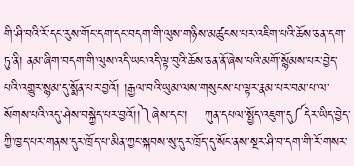གི་ཤི་བའི་རོ་དང་རུས་གོང་དག་དང་བདག་གི་ལུས་གཉིས་མཚུངས་པར་འཇིག་པའི་ཆོས་ཅན་དག་ཏུ་ནི། ནམ་ཞིག་བདག་གི་ལུས་འདི་ཡང་འདི་ལྟ་བུའི་ཆོས་ཅན་ནོ་ཞེས་པའི་མགོ་སྙོམས་པར་བྱེད་པའི་འགྱུར་སྙམ་དུ་སྨོན་པར་བྱའོ། །རྒྱལ་བའི་ཡུམ་ལས་གསུངས་པ་ལྟར་རྣམ་པར་བམ་པ་ལ་སོགས་པའི་འདུ་ཤེས་བསྐྱེད་པར་བྱའོ།།༽ཞེས་དང་།    ཀུན་དཔལ་སྤྱོད་འཇུག་དུ༼དེར་ཡིད་བྱེད་ཀྱི་ཁྱད་པར་གནས་དུར་ཁྲོད་པ་མིན་ཀྱང་སྐབས་སུ་དུར་ཁྲོད་དུ་སོང་ནས་སྔར་ཤི་བ་དག་གི་རོ་གསར་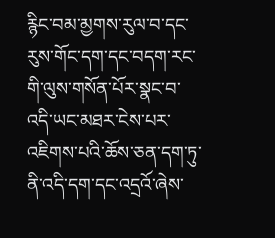རྙིང་བམ་མྱགས་རུལ་བ་དང་རུས་གོང་དག་དང་བདག་རང་གི་ལུས་གསོན་པོར་སྣང་བ་འདི་ཡང་མཐར་ངེས་པར་འཇིགས་པའི་ཆོས་ཅན་དག་ཏུ་ནི་འདི་དག་དང་འདྲའོ་ཞེས་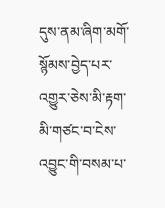དུས་ནམ་ཞིག་མགོ་སྙོམས་བྱེད་པར་འགྱུར་ཅེས་མི་རྟག་མི་གཙང་བ་ངེས་འབྱུང་གི་བསམ་པ་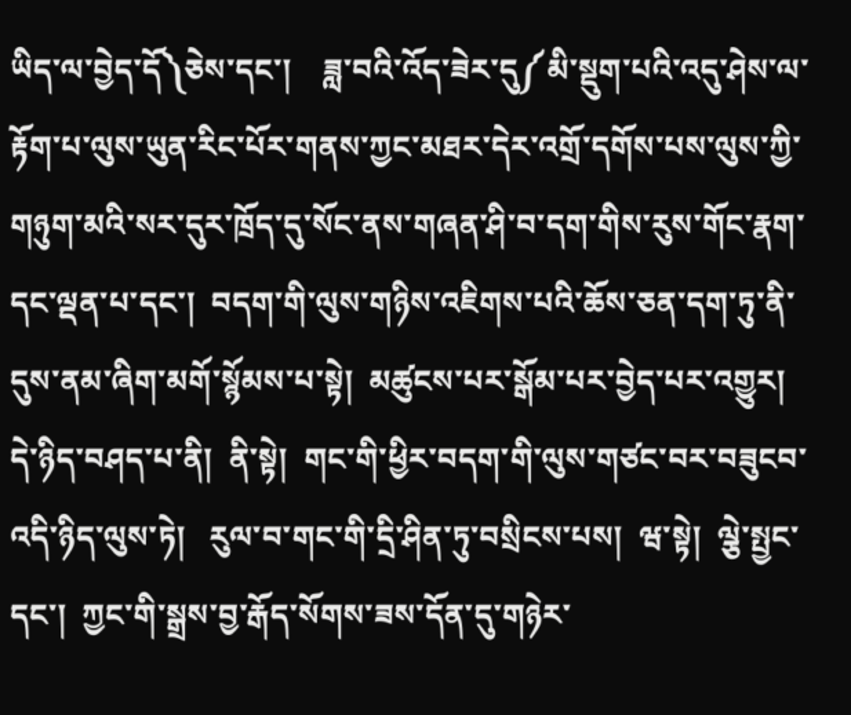ཡིད་ལ་བྱེད་དོ༽ཅེས་དང་།    ཟླ་བའི་འོད་ཟེར་དུ༼མི་སྡུག་པའི་འདུ་ཤེས་ལ་རྟོག་པ་ལུས་ཡུན་རིང་པོར་གནས་ཀྱང་མཐར་དེར་འགྲོ་དགོས་པས་ལུས་ཀྱི་གཉུག་མའི་སར་དུར་ཁྲོད་དུ་སོང་ནས་གཞན་ཤི་བ་དག་གིས་རུས་གོང་རྣག་དང་ལྡན་པ་དང་།  བདག་གི་ལུས་གཉིས་འཇིགས་པའི་ཆོས་ཅན་དག་ཏུ་ནི་དུས་ནམ་ཞིག་མགོ་སྙོམས་པ་སྟེ།  མཚུངས་པར་སྒོམ་པར་བྱེད་པར་འགྱུར།  དེ་ཉིད་བཤད་པ་ནི།  ནི་སྟེ།  གང་གི་ཕྱིར་བདག་གི་ལུས་གཙང་བར་བཟུངབ་འདི་ཉིད་ལུས་ཏེ།   རུལ་བ་གང་གི་དྲི་ཤིན་ཏུ་བསྲིངས་པས།  ཝ་སྟེ།  ལྕེ་སྤྱང་དང་།  ཀྱང་གི་སྒྲས་བྱ་རྒོད་སོགས་ཟས་དོན་དུ་གཉེར་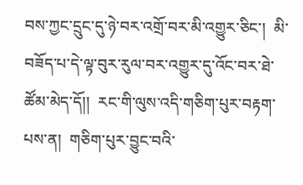བས་ཀྱང་དྲུང་དུ་ཉེ་བར་འགྲོ་བར་མི་འགྱུར་ཅིང་།  མི་བཟོད་པ་དེ་ལྟ་བུར་རུལ་བར་འགྱུར་དུ་འོང་བར་ཐེ་ཚོམ་མེད་དོ།།  རང་གི་ལུས་འདི་གཅིག་པུར་བརྟག་པས་ན།  གཅིག་པུར་བྱུང་བའི་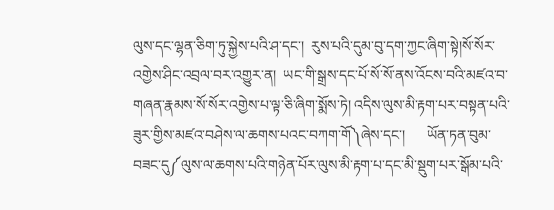ལུས་དང་ལྷན་ཅིག་ཏུ་སྐྱེས་པའི་ཤ་དང་།  རུས་པའི་དུམ་བུ་དག་ཀྱང་ཞིག་སྟེ།སོ་སོར་འགྱེས་ཤིང་འབྲལ་བར་འགྱུར་ན།  ཡང་གི་སྒྲས་དང་པོ་སོ་སོ་ནས་འོངས་བའི་མཛའ་བ་གཞན་རྣམས་སོ་སོར་འགྱེས་པ་ལྟ་ཅི་ཞིག་སྨོས་ཏེ། འདིས་ལུས་མི་རྟག་པར་བསྟན་པའི་ཟུར་གྱིས་མཛའ་བཤེས་ལ་ཆགས་པའང་བཀག་གོ༽ཞེས་དང་།      ཡོན་ཏན་བུམ་བཟང་དུ༼ལུས་ལ་ཆགས་པའི་གཉེན་པོར་ལུས་མི་རྟག་པ་དང་མི་སྡུག་པར་སྒོམ་པའི་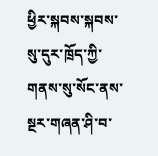ཕྱིར་སྐབས་སྐབས་སུ་དུར་ཁྲོད་ཀྱི་གནས་སུ་སོང་ནས་སྔར་གཞན་ཤི་བ་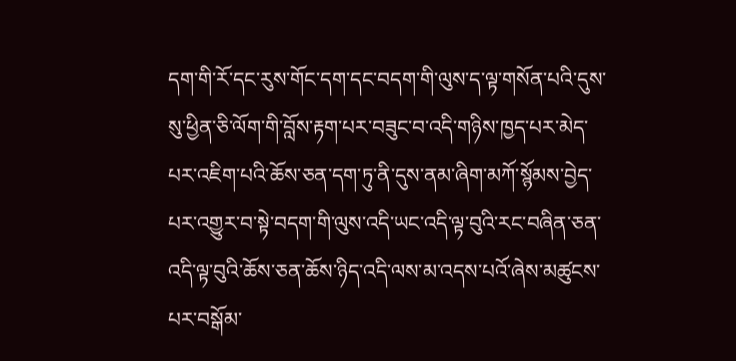དག་གི་རོ་དང་རུས་གོང་དག་དང་བདག་གི་ལུས་ད་ལྟ་གསོན་པའི་དུས་སུ་ཕྱིན་ཅི་ལོག་གི་བློས་རྟག་པར་བཟུང་བ་འདི་གཉིས་ཁྱད་པར་མེད་པར་འཇིག་པའི་ཆོས་ཅན་དག་ཏུ་ནི་དུས་ནམ་ཞིག་མཀོ་སྙོམས་བྱེད་པར་འགྱུར་བ་སྟེ་བདག་གི་ལུས་འདི་ཡང་འདི་ལྟ་བུའི་རང་བཞིན་ཅན་འདི་ལྟ་བུའི་ཆོས་ཅན་ཆོས་ཉིད་འདི་ལས་མ་འདས་པའོ་ཞེས་མཚུངས་པར་བསྒོམ་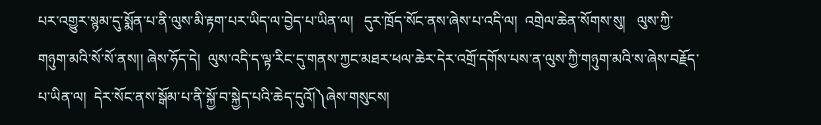པར་འགྱུར་སྙམ་དུ་སྨོན་པ་ནི་ལུས་མི་རྟག་པར་ཡིད་ལ་བྱེད་པ་ཡིན་ལ།   དུར་ཁྲོད་སོང་ནས་ཞེས་པ་འདི་ལ།  འགྲེལ་ཆེན་སོགས་སུ།   ལུས་ཀྱི་གཉུག་མའི་སོ་སོ་ནས།། ཞེས་ཧོད་དེ།  ལུས་འདི་ད་ལྟ་རིང་དུ་གནས་ཀྱང་མཐར་ཕལ་ཆེར་དེར་འགྲོ་དགོས་པས་ན་ལུས་ཀྱི་གཉུག་མའི་ས་ཞེས་བརྗོད་པ་ཡིན་ལ།  དེར་སོང་ནས་སྒོམ་པ་ནི་སྐྱོ་བ་སྐྱེད་པའི་ཆེད་དུའོ།༽ཞེས་གསུངས།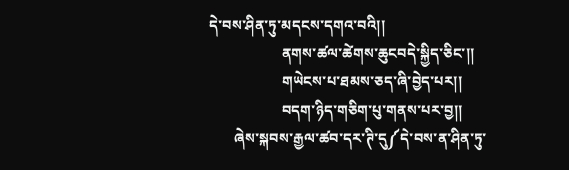དེ་བས་ཤིན་ཏུ་མདངས་དགའ་བའི།།
                    ནགས་ཚལ་ཚེགས་ཆུངབདེ་སྐྱིད་ཅིང་།།
                    གཡེངས་པ་ཐམས་ཅད་ཞི་བྱེད་པར།།
                    བདག་ཉིད་གཅིག་པུ་གནས་པར་བྱ།།
       ཞེས་སྐབས་རྒྱལ་ཚབ་དར་ཊི་དུ༼དེ་བས་ན་ཤིན་ཏུ་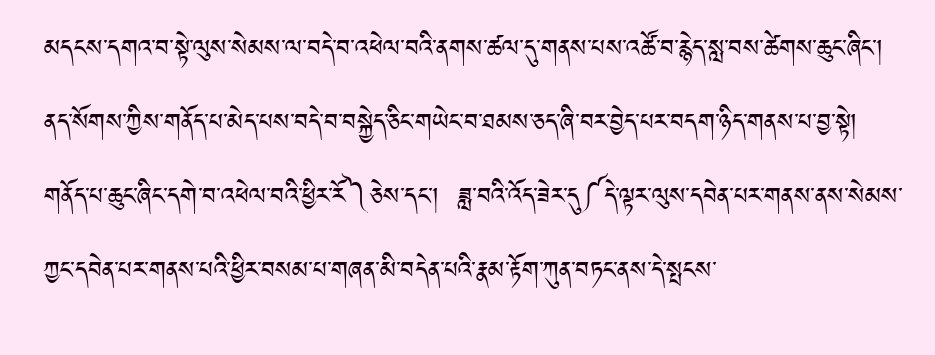མདངས་དགའ་བ་སྟེ་ལུས་སེམས་ལ་བདེ་བ་འཕེལ་བའི་ནགས་ཚལ་དུ་གནས་པས་འཚོ་བ་རྙེད་སླ་བས་ཚེགས་ཆུང་ཞིང་།  ནད་སོགས་ཀྱིས་གནོད་པ་མེད་པས་བདེ་བ་བསྐྱེད་ཅིང་གཡེང་བ་ཐམས་ཅད་ཞི་བར་བྱེད་པར་བདག་ཉིད་གནས་པ་བྱ་སྟེ།    གནོད་པ་ཆུང་ཞིང་དགེ་བ་འཕེལ་བའི་ཕྱིར་རོ༽ཅེས་དང་།  ཟླ་བའི་འོད་ཟེར་དུ༼དེ་ལྟར་ལུས་དབེན་པར་གནས་ནས་སེམས་ཀྱང་དབེན་པར་གནས་པའི་ཕྱིར་བསམ་པ་གཞན་མི་བདེན་པའི་རྣམ་རྟོག་ཀུན་བཏང་ནས་དེ་སྤངས་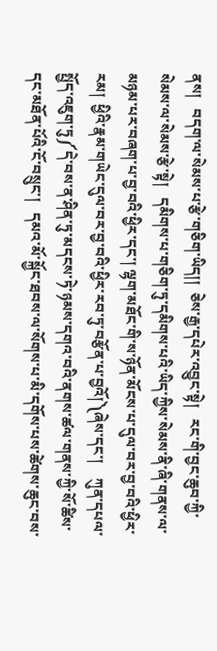ནས།   བདག་ལ་སེམས་པ་རྩེ་གཅིག་ཡིད།།  ཅེས་རྒྱ་དཔེར་འབྱུང་སྟེ།   རང་གི་བྱང་ཆུབ་ཀྱི་སེམས་ལ་སེམས་རྩེ་སྟེ།   དམིགས་པ་གཅིག་ཏུ་དམིགས་པའི་ཡིད་ཀྱིས་སེམས་ནི་ཞི་གནས་ལ་མཉམ་པར་བཞག་པ་བྱ་བའི་ཕྱིར་དང་། ལྷག་མཐོང་གི་ས་ཉོན་མོངས་པ་དུལ་བར་བྱ་བའི་ཕྱིར་རམ།  ཕྱིའི་རྣམ་གཡེང་དུལ་བར་བྱ་བའི་ཕྱིར་རབ་ཏུ་བརྩོན་པ་བྱའོ།༽ཞེས་དང་།    ཀུན་དཔལ་སྤྱོད་འཇུག་ཏུ༼དེ་བས་ན་ཤིན་ཏུ་མདངས་ཏེ་ཉམས་དགའ་བའི་ནགས་ཚལ་གནས་ཀྱི་སོ་ཚིས་དང་མཐོན་པོའི་ངོ་བསྲུང་།   དམའ་མོ་སྐྱོང་ཐབས་ལ་སོགས་པ་མི་དགོས་པས་ཚེགས་ཆུང་བས་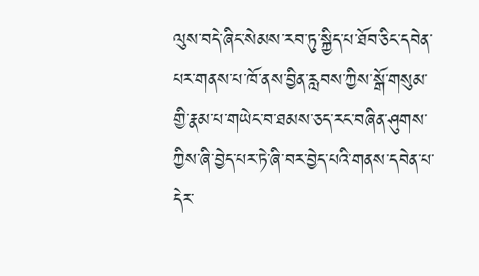ལུས་བདེ་ཞིང་སེམས་རབ་ཏུ་སྐྱིད་པ་ཐོབ་ཅིང་དབེན་པར་གནས་པ་ཁོ་ནས་བྱིན་རླབས་ཀྱིས་སྒོ་གསུམ་གྱི་རྣམ་པ་གཡེང་བ་ཐམས་ཅད་རང་བཞིན་ཤུགས་ཀྱིས་ཞི་བྱེད་པར་ཏེ་ཞི་བར་བྱེད་པའི་གནས་དབེན་པ་དེར་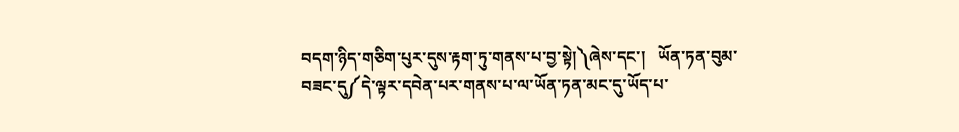བདག་ཉིད་གཅིག་པུར་དུས་རྟག་ཏུ་གནས་པ་བྱ་སྟེ།༽ཞེས་དང་།   ཡོན་ཏན་བུམ་བཟང་དུ༼དེ་ལྟར་དབེན་པར་གནས་པ་ལ་ཡོན་ཏན་མང་དུ་ཡོད་པ་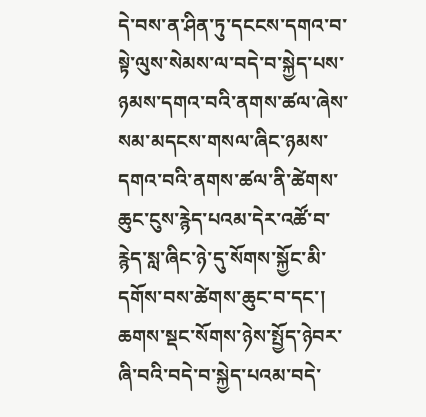དེ་བས་ན་ཤིན་ཏུ་དངངས་དགའ་བ་སྟེ་ལུས་སེམས་ལ་བདེ་བ་སྐྱེད་པས་ཉམས་དགའ་བའི་ནགས་ཚལ་ཞེས་སམ་མདངས་གསལ་ཞིང་ཉམས་དགའ་བའི་ནགས་ཚལ་ནི་ཚེགས་ཆུང་ངུས་རྙེད་པའམ་དེར་འཚོ་བ་རྙེད་སླ་ཞིང་ཉེ་དུ་སོགས་སྐྱོང་མི་དགོས་བས་ཚེགས་ཆུང་བ་དང་།  ཆགས་སྡང་སོགས་ཉེས་སྤྱོད་ཉེབར་ཞི་བའི་བདེ་བ་སྐྱེད་པའམ་བདེ་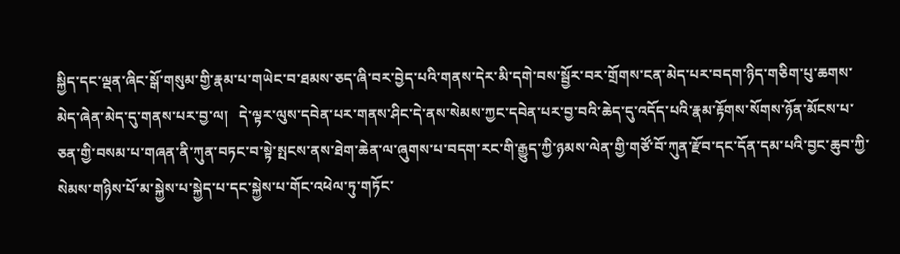སྐྱིད་དང་ལྡན་ཞིང་སྒོ་གསུམ་གྱི་རྣམ་པ་གཡེང་བ་ཐམས་ཅད་ཞི་བར་བྱེད་པའི་གནས་དེར་མི་དགེ་བས་སྦྱོར་བར་གྲོགས་ངན་མེད་པར་བདག་ཉིད་གཅིག་པུ་ཆགས་མེད་ཞེན་མེད་དུ་གནས་པར་བྱ་ལ།   དེ་ལྟར་ལུས་དབེན་པར་གནས་ཤིང་དེ་ནས་སེམས་ཀྱང་དབེན་པར་བྱ་བའི་ཆེད་དུ་འདོད་པའི་རྣམ་རྟོགས་སོགས་ཉོན་མོངས་པ་ཅན་གྱི་བསམ་པ་གཞན་ནི་ཀུན་བཏང་བ་སྟེ་སྤངས་ནས་ཐེག་ཆེན་ལ་ཞུགས་པ་བདག་རང་གི་རྒྱུད་ཀྱི་ཉམས་ལེན་གྱི་གཙོ་བོ་ཀུན་རྫོབ་དང་དོན་དམ་པའི་བྱང་ཆུབ་ཀྱི་སེམས་གཉིས་པོ་མ་སྐྱེས་པ་སྐྱེད་པ་དང་སྐྱེས་པ་གོང་འཕེལ་ཏུ་གཏོང་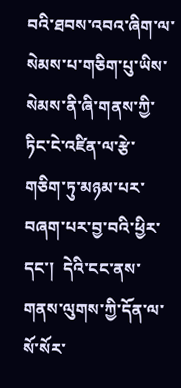བའི་ཐབས་འབའ་ཞིག་ལ་སེམས་པ་གཅིག་པུ་ཡིས་སེམས་ནི་ཞི་གནས་ཀྱི་ཏིང་ངེ་འཛིན་ལ་རྩེ་གཅིག་ཏུ་མཉམ་པར་བཞག་པར་བྱ་བའི་ཕྱིར་དང་།  དེའི་ངང་ནས་གནས་ལུགས་ཀྱི་དོན་ལ་སོ་སོར་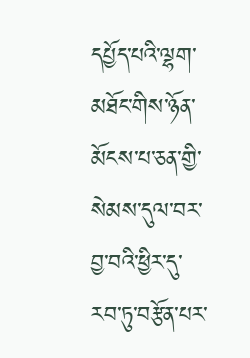དཔྱོད་པའི་ལྷག་མཐོང་གིས་ཉོན་མོངས་པ་ཅན་གྱི་སེམས་དུལ་བར་བྱ་བའི་ཕྱིར་དུ་རབ་ཏུ་བརྩོན་པར་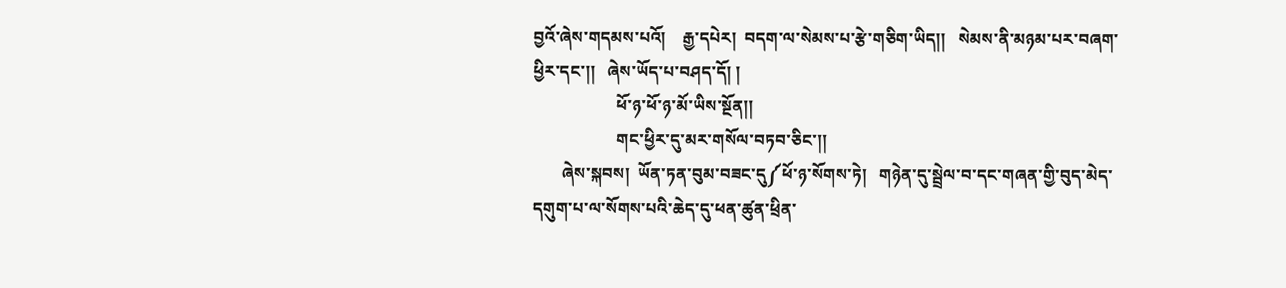བྱའོ་ཞེས་གདམས་པའོ།    རྒྱ་དཔེར།  བདག་ལ་སེམས་པ་རྩེ་གཅིག་ཡིད།།   སེམས་ནི་མཉམ་པར་བཞག་ཕྱིར་དང་།།   ཞེས་ཡོད་པ་བཤད་དོ། །
                    ཕོ་ཉ་ཕོ་ཉ་མོ་ཡིས་སྔོན།།
                    གང་ཕྱིར་དུ་མར་གསོལ་བཏབ་ཅིང་།།
       ཞེས་སྐབས།  ཡོན་ཏན་བུམ་བཟང་དུ༼ཕོ་ཉ་སོགས་ཏེ།   གཉེན་དུ་སྦྲེལ་བ་དང་གཞན་གྱི་བུད་མེད་དགུག་པ་ལ་སོགས་པའི་ཆེད་དུ་ཕན་ཚུན་ཕྲིན་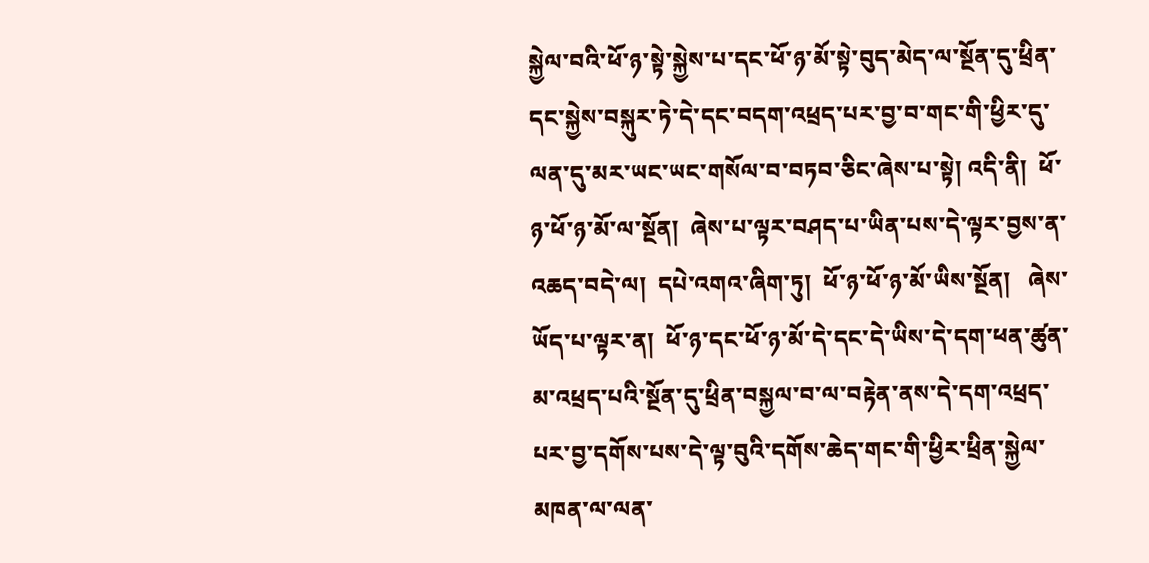སྐྱེལ་བའི་ཕོ་ཉ་སྟེ་སྐྱེས་པ་དང་ཕོ་ཉ་མོ་སྟེ་བུད་མེད་ལ་སྔོན་དུ་ཕྲིན་དང་སྐྱེས་བསྐུར་ཏེ་དེ་དང་བདག་འཕྲད་པར་བྱ་བ་གང་གི་ཕྱིར་དུ་ལན་དུ་མར་ཡང་ཡང་གསོལ་བ་བཏབ་ཅིང་ཞེས་པ་སྟེ། འདི་ནི།  ཕོ་ཉ་ཕོ་ཉ་མོ་ལ་སྔོན།  ཞེས་པ་ལྟར་བཤད་པ་ཡིན་པས་དེ་ལྟར་བྱས་ན་འཆད་བདེ་ལ།  དཔེ་འགའ་ཞིག་ཏུ།  ཕོ་ཉ་ཕོ་ཉ་མོ་ཡིས་སྔོན།   ཞེས་ཡོད་པ་ལྟར་ན།  ཕོ་ཉ་དང་ཕོ་ཉ་མོ་དེ་དང་དེ་ཡིས་དེ་དག་ཕན་ཚུན་མ་འཕྲད་པའི་སྔོན་དུ་ཕྲིན་བསྐྱལ་བ་ལ་བརྟེན་ནས་དེ་དག་འཕྲད་པར་བྱ་དགོས་པས་དེ་ལྟ་བུའི་དགོས་ཆེད་གང་གི་ཕྱིར་ཕྲིན་སྐྱེལ་མཁན་ལ་ལན་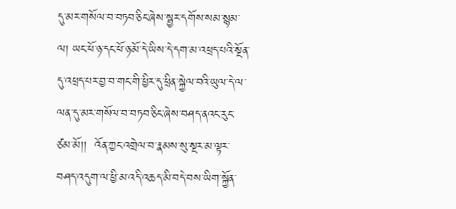དུ་མར་གསོལ་བ་བཏབ་ཅིང་ཞེས་སྦྱར་དགོས་སམ་སྙམ་ལ། ཡང་ཕོ་ཉ་དང་ཕོ་ཉ་མོ་དེ་ཡིས་དེ་དག་མ་འཕྲད་པའི་སྔོན་དུ་འཕྲད་པར་བྱ་བ་གང་གི་ཕྱིར་དུ་ཕྲིན་སྐྱེལ་བའི་ཡུལ་དེ་ལ་ལན་དུ་མར་གསོལ་བ་བཏབ་ཅིང་ཞེས་བཤད་ནའང་རུང་ཙམ་མོ།།  འོན་ཀྱང་འགྲེལ་བ་རྣམས་སུ་སྔར་མ་ལྟར་བཤད་འདུག་ལ་ཕྱི་མ་འདི་འཆད་མི་བདེ་བས་ཡིག་སྐྱོན་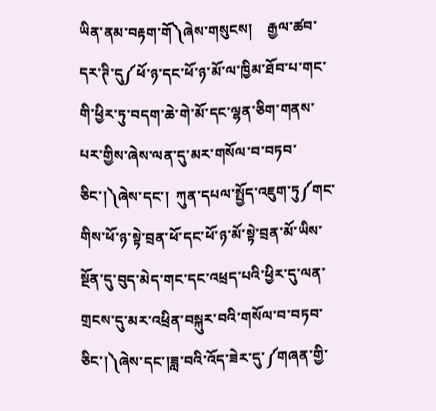ཡིན་ནམ་བརྟག་གོ༽ཞེས་གསུངས།    རྒྱལ་ཚབ་དར་ཊི་དུ༼ཕོ་ཉ་དང་ཕོ་ཉ་མོ་ལ་ཁྱིམ་ཐོབ་པ་གང་གི་ཕྱིར་ཏུ་བདག་ཆེ་གེ་མོ་དང་ལྷན་ཅིག་གནས་པར་གྱིས་ཞེས་ལན་དུ་མར་གསོལ་བ་བཏབ་ཅིང་།༽ཞེས་དང་།  ཀུན་དཔལ་སྤྱོད་འཇུག་ཏུ༼གང་གིས་ཕོ་ཉ་སྟེ་བྲན་ཕོ་དང་ཕོ་ཉ་མོ་སྟེ་བྲན་མོ་ཡིས་སྔོན་དུ་བུད་མེད་གང་དང་འཕྲད་པའི་ཕྱིར་དུ་ལན་གྲངས་དུ་མར་འཕྲིན་བསྐུར་བའི་གསོལ་བ་བཏབ་ཅིང་།༽ཞེས་དང་།ཟླ་བའི་འོད་ཟེར་དུ་༼གཞན་གྱི་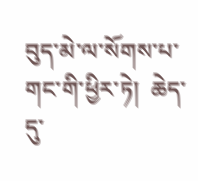བུད་མེ་ལ་སོགས་པ་གང་གི་ཕྱིར་ཏེ།  ཆེད་དུ་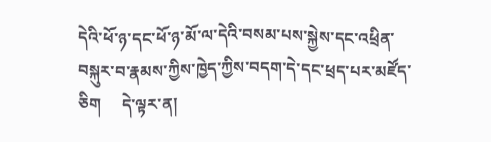དེའི་ཕོ་ཉ་དང་ཕོ་ཉ་མོ་ལ་དེའི་བསམ་པས་སྐྱེས་དང་འཕྲིན་བསྐུར་བ་རྣམས་ཀྱིས་ཁྱེད་ཀྱིས་བདག་དེ་དང་ཕྲད་པར་མཛོད་ཅིག     དེ་ལྟར་ན།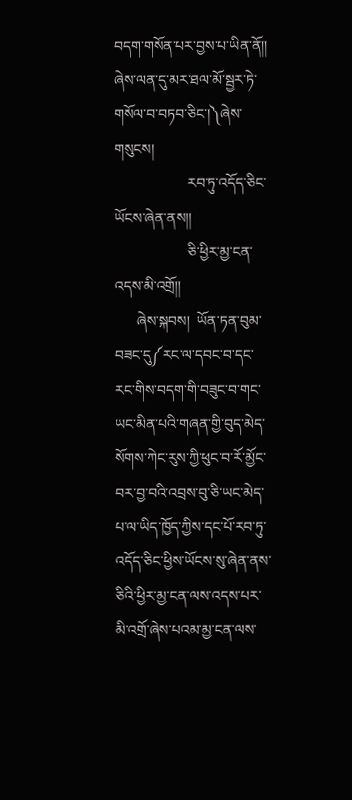བདག་གསོན་པར་བྱས་པ་ཡིན་ནོ།།  ཞེས་ལན་དུ་མར་ཐལ་མོ་སྦྱར་ཏེ་གསོལ་བ་བཏབ་ཅིང་།༽ཞེས་གསུངས།
                    རབ་ཏུ་འདོད་ཅིང་ཡོངས་ཞེན་ནས།།
                    ཅི་ཕྱིར་མྱ་ངན་འདས་མི་འགྲོ།།
      ཞེས་སྐབས།  ཡོན་ཏན་བུམ་བཟང་དུ༼རང་ལ་དབང་བ་དང་རང་གིས་བདག་གི་བཟུང་བ་གང་ཡང་མིན་པའི་གཞན་གྱི་བུད་མེད་སོགས་ཀེང་རུས་ཀྱི་ཕུང་བ་རོ་མྱོང་བར་བྱ་བའི་འབྲས་བུ་ཅི་ཡང་མེད་པ་ལ་ཡིད་ཁྱོད་ཀྱིས་དང་པོ་རབ་ཏུ་འདོད་ཅིང་ཕྱིས་ཡོངས་སུ་ཞེན་ནས་ཅིའི་ཕྱིར་མྱ་ངན་ལས་འདས་པར་མི་འགྲོ་ཞེས་པའམ་མྱ་ངན་ལས་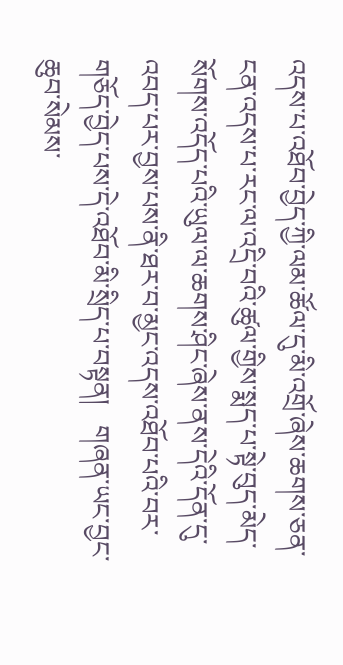འདས་པ་འཐོབ་བྱེད་ཀྱི་ལམ་ཚོལ་དུ་མི་འགྲོ་ཞེས་ཆགས་ཅན་ངན་འདས་པ་རང་ལ་འདྲི་བའི་ཚུལ་གྱིས་སྨད་པ་སྟེ་བུད་མེད་སོགས་འདོད་པའི་ཡུལ་ལ་ཆགས་ཤིང་ཞེས་ནས་དེའི་དོན་དུ་འབད་པར་བྱས་པས་ནི་ཐར་བ་མྱང་འདས་འཐོབ་པའི་བར་གཅོད་བྱེད་པས་དེ་འཐོབ་མི་སྲིད་པ་བསྟན།   གཞན་ཡང་བྱང་ཆུབ་སེམས་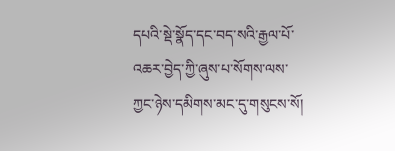དཔའི་སྡེ་སྣོད་དང་བད་སའི་རྒྱལ་པོ་འཆར་བྱེད་ཀྱི་ཞུས་པ་སོགས་ལས་ཀྱང་ཉེས་དམིགས་མང་དུ་གསུངས་སོ།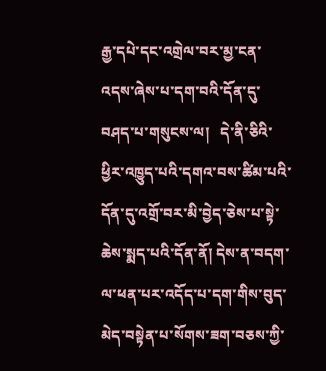རྒྱ་དཔེ་དང་འགྲེལ་བར་མྱ་ངན་འདས་ཞེས་པ་དག་བའི་དོན་དུ་བཤད་པ་གསུངས་ལ།   དེ་ནི་ཅིའི་ཕྱིར་འཁྱུད་པའི་དགའ་བས་ཚིམ་པའི་དོན་དུ་འགྲོ་བར་མི་བྱེད་ཅེས་པ་སྟེ་ཆེས་སྨད་པའི་དོན་ནོ། དེས་ན་བདག་ལ་ཕན་པར་འདོད་པ་དག་གིས་བུད་མེད་བསྟེན་པ་སོགས་ཟག་བཅས་ཀྱི་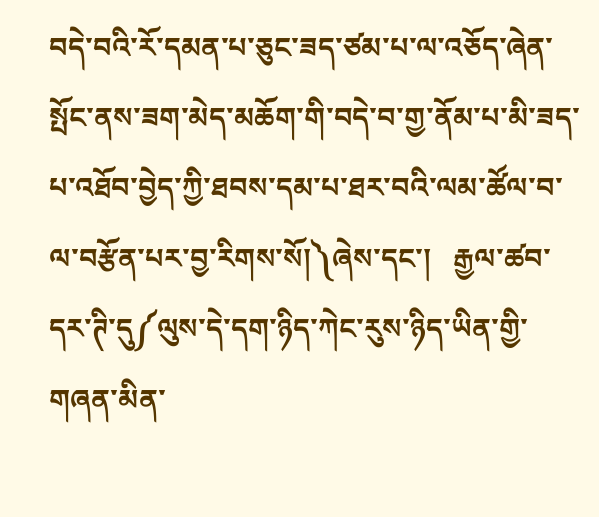བདེ་བའི་རོ་དམན་པ་ཅུང་ཟད་ཙམ་པ་ལ་འཅོད་ཞེན་སྤོང་ནས་ཟག་མེད་མཆོག་གི་བདེ་བ་གྱ་ནོམ་པ་མི་ཟད་པ་འཐོབ་བྱེད་ཀྱི་ཐབས་དམ་པ་ཐར་བའི་ལམ་ཚོལ་བ་ལ་བརྩོན་པར་བྱ་རིགས་སོ།༽ཞེས་དང་།   རྒྱལ་ཚབ་དར་ཊི་དུ༼ལུས་དེ་དག་ཉིད་ཀེང་རུས་ཉིད་ཡིན་གྱི་གཞན་མིན་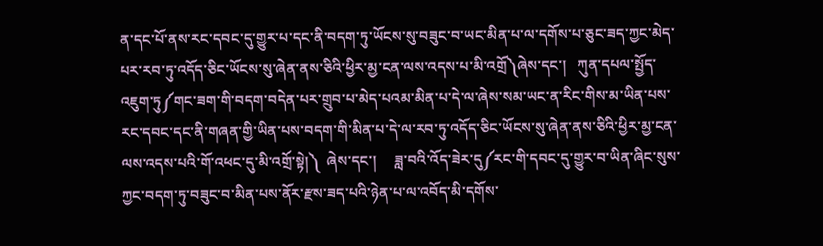ན་དང་པོ་ནས་རང་དབང་དུ་གྱུར་པ་དང་ནི་བདག་ཏུ་ཡོངས་སུ་བཟུང་བ་ཡང་མིན་པ་ལ་དགོས་པ་ཅུང་ཟད་ཀྱང་མེད་པར་རབ་ཏུ་འདོད་ཅིང་ཡོངས་སུ་ཞེན་ནས་ཅིའི་ཕྱིར་མྱ་ངན་ལས་འདས་པ་མི་འགྲོ༽ཞེས་དང་།   ཀུན་དཔལ་སྤྱོད་འཇུག་ཏུ༼གང་ཟག་གི་བདག་བདེན་པར་གྲུབ་པ་མེད་པའམ་མིན་པ་དེ་ལ་ཞེས་སམ་ཡང་ན་རིང་གིས་མ་ཡིན་པས་རང་དབང་དང་ནི་གཞན་གྱི་ཡིན་པས་བདག་གི་མིན་པ་དེ་ལ་རབ་ཏུ་འདོད་ཅིང་ཡོངས་སུ་ཞེན་ནས་ཅིའི་ཕྱིར་མྱ་ངན་ལས་འདས་པའི་གོ་འཕང་དུ་མི་འགྲོ་སྟེ།༽  ཞེས་དང་།     ཟླ་བའི་འོད་ཟེར་དུ༼རང་གི་དབང་དུ་གྱུར་བ་ཡིན་ཞིང་སུས་ཀྱང་བདག་ཏུ་བཟུང་བ་མིན་པས་ནོར་རྫས་ཟད་པའི་ཉེན་པ་ལ་འབོད་མི་དགོས་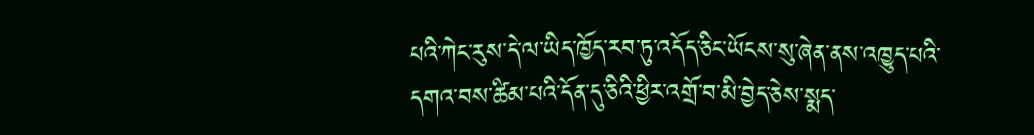པའི་ཀེང་རུས་དེ་ལ་ཡིད་ཁྱོད་རབ་ཏུ་འདོད་ཅིང་ཡོངས་སུ་ཞེན་ནས་འཁྱུད་པའི་དགའ་བས་ཚིམ་པའི་དོན་དུ་ཅིའི་ཕྱིར་འགྲོ་བ་མི་བྱེད་ཅེས་སྨད་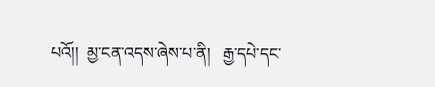པའོ།།  མྱ་ངན་འདས་ཞེས་པ་ནི།   རྒྱ་དཔེ་དང་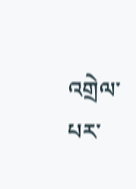འགྲེལ་པར་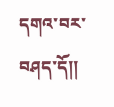དགའ་བར་བཤད་དོ།།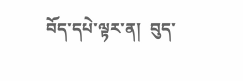བོད་དཔེ་ལྟར་ན།  བུད་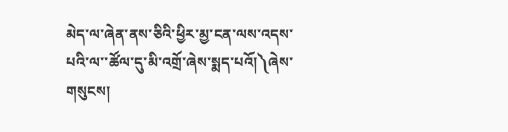མེད་ལ་ཞེན་ནས་ཅིའི་ཕྱིར་མྱ་ངན་ལས་འདས་པའི་ལ་་ཚོལ་དུ་མི་འགྲོ་ཞེས་སྨད་པའོ།༽ཞེས་གསུངས།